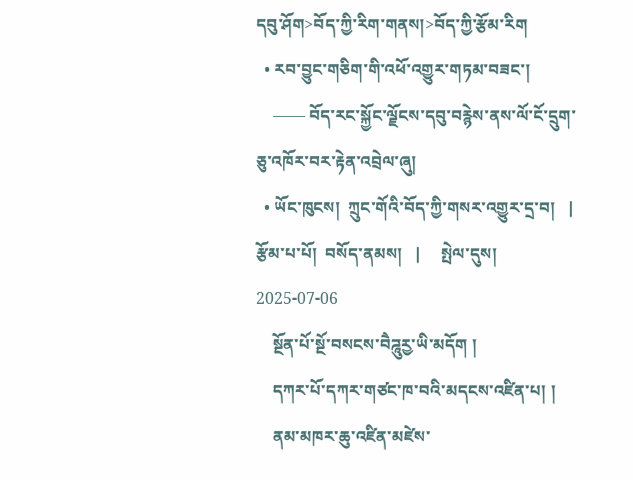དབུ་ཤོག>བོད་ཀྱི་རིག་གནས།>བོད་ཀྱི་རྩོམ་རིག
  • རབ་བྱུང་གཅིག་གི་འཕོ་འགྱུར་གཏམ་བཟང་།
    —— བོད་རང་སྐྱོང་ལྗོངས་དབུ་བརྙེས་ནས་ལོ་ངོ་དྲུག་ཅུ་འཁོར་བར་རྟེན་འབྲེལ་ཞུ།
  • ཡོང་ཁུངས།  ཀྲུང་གོའི་བོད་ཀྱི་གསར་འགྱུར་དྲ་བ།   |     རྩོམ་པ་པོ།  བསོད་ནམས།   |     སྤེལ་དུས།  2025-07-06
    སྔོན་པོ་སྔོ་བསངས་བཻཌཱུརྱ་ཡི་མདོག །
    དཀར་པོ་དཀར་གཙང་ཁ་བའི་མདངས་འཛིན་པ། །
    ནམ་མཁར་ཆུ་འཛིན་མཛེས་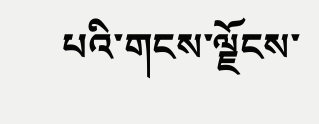པའི་གངས་ལྗོངས་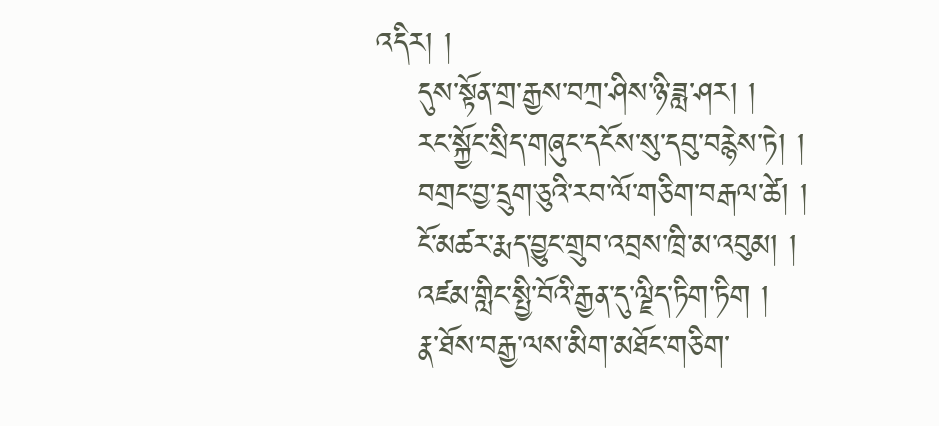འདིར། །
    དུས་སྟོན་གྲ་རྒྱས་བཀྲ་ཤིས་ཉི་ཟླ་ཤར། །
    རང་སྐྱོང་སྲིད་གཞུང་དངོས་སུ་དབུ་བརྙེས་ཏེ། །
    བགྲང་བྱ་དྲུག་ཅུའི་རབ་ལོ་གཅིག་བརྒལ་ཚེ། །
    ངོ་མཚར་རྨད་བྱུང་གྲུབ་འབྲས་ཁྲི་མ་འབུམ། །
    འཛམ་གླིང་སྤྱི་བོའི་རྒྱན་དུ་ལྗིད་ཏིག་ཏིག །
    རྣ་ཐོས་བརྒྱ་ལས་མིག་མཐོང་གཅིག་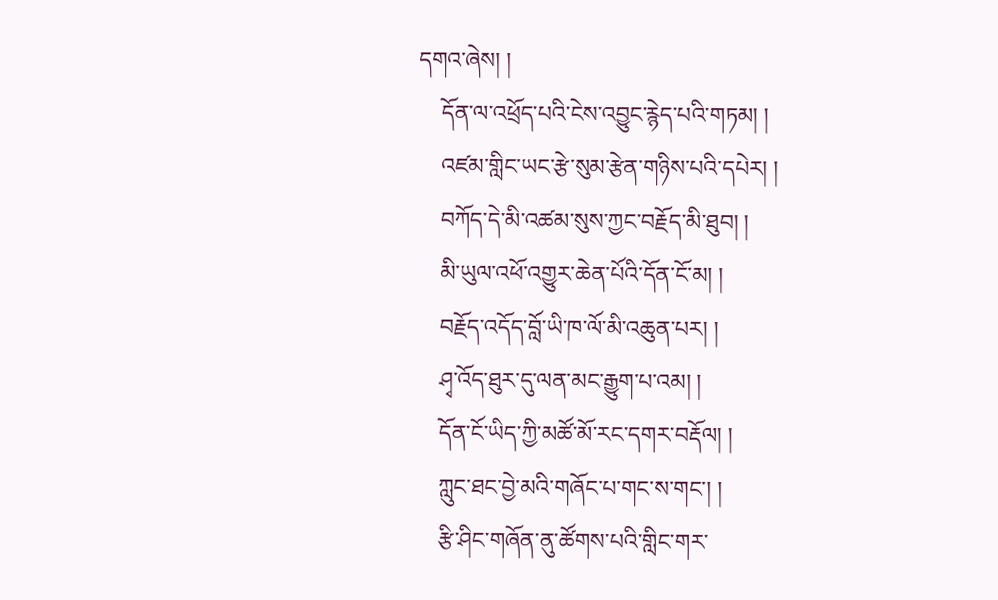དགའ་ཞེས། །
    དོན་ལ་འཕྲོད་པའི་ངེས་འབྱུང་རྙེད་པའི་གཏམ། །
    འཛམ་གླིང་ཡང་རྩེ་སུམ་རྩེན་གཉིས་པའི་དཔེར། །
    བཀོད་དེ་མི་འཚམ་སུས་ཀྱང་བརྗོད་མི་ཐུབ། །
    མི་ཡུལ་འཕོ་འགྱུར་ཆེན་པོའི་དོན་ངོ་མ། །
    བརྗོད་འདོད་བློ་ཡི་ཁ་ལོ་མི་འཆུན་པར། །
    ཤྭ་འོད་ཐུར་དུ་ལན་མང་རྒྱུག་པ་འམ། །
    དོན་ངོ་ཡིད་ཀྱི་མཚོ་མོ་རང་དགར་བརྡོལ། །
    ཀླུང་ཐང་བྱེ་མའི་གཞོང་པ་གང་ས་གང་། །
    རྩི་ཤིང་གཞོན་ནུ་ཚོགས་པའི་གླིང་གར་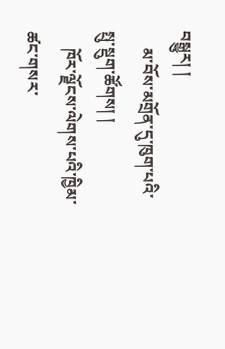བསྒྱུར། །
    མ་བོས་མགྲོན་དུ་ཁུག་པའི་སྤུ་སྡུག་ཚོགས། །
    ཁོར་ལྗོངས་ལེགས་པའི་ཁྱིམ་ཚང་གསར་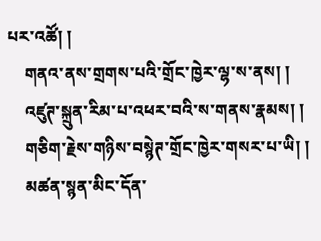པར་འཚོ། །
    གནའ་ནས་གྲགས་པའི་གྲོང་ཁྱེར་ལྷ་ས་ནས། །
    འཛུཊ་སྐྲུན་རིམ་པ་འཕར་བའི་ས་གནས་རྣམས། །
    གཅིག་རྗེས་གཉིས་བསྙེཊ་གྲོང་ཁྱེར་གསར་པ་ཡི། །
    མཚན་སྙན་མིང་དོན་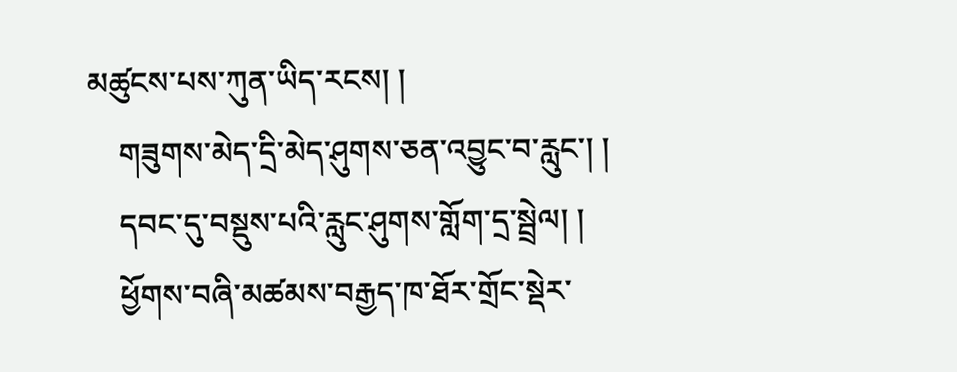མཚུངས་པས་ཀུན་ཡིད་རངས། །
    གཟུགས་མེད་དྲི་མེད་ཤུགས་ཅན་འབྱུང་བ་རླུང་། །
    དབང་དུ་བསྡུས་པའི་རླུང་ཤུགས་གློག་དྲ་སྦྲེལ། །
    ཕྱོགས་བཞི་མཚམས་བརྒྱད་ཁ་ཐོར་གྲོང་སྡེར་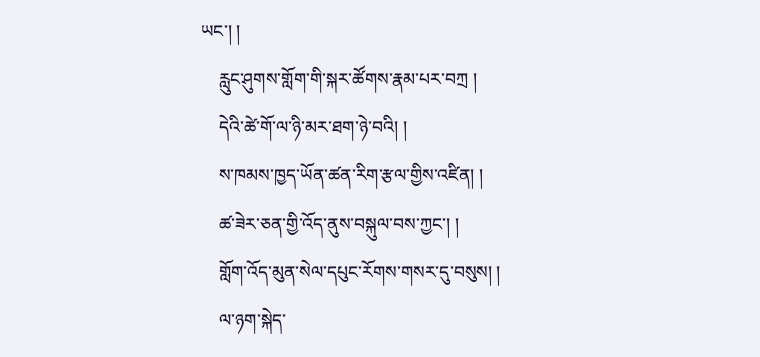ཡང་། །
    རླུང་ཤུགས་གློག་གི་སྐར་ཚོགས་རྣམ་པར་བཀྲ །
    དེའི་ཚེ་གོ་ལ་ཉི་མར་ཐག་ཉེ་བའི། །
    ས་ཁམས་ཁྱད་ཡོན་ཚན་རིག་རྩལ་གྱིས་འཛིན། །
    ཚ་ཟེར་ཅན་གྱི་འོད་ནུས་བསྐུལ་བས་ཀྱང་། །
    གློག་འོད་མུན་སེལ་དཔུང་རོགས་གསར་དུ་བསུས། །
    ལ་ཉག་སྐེད་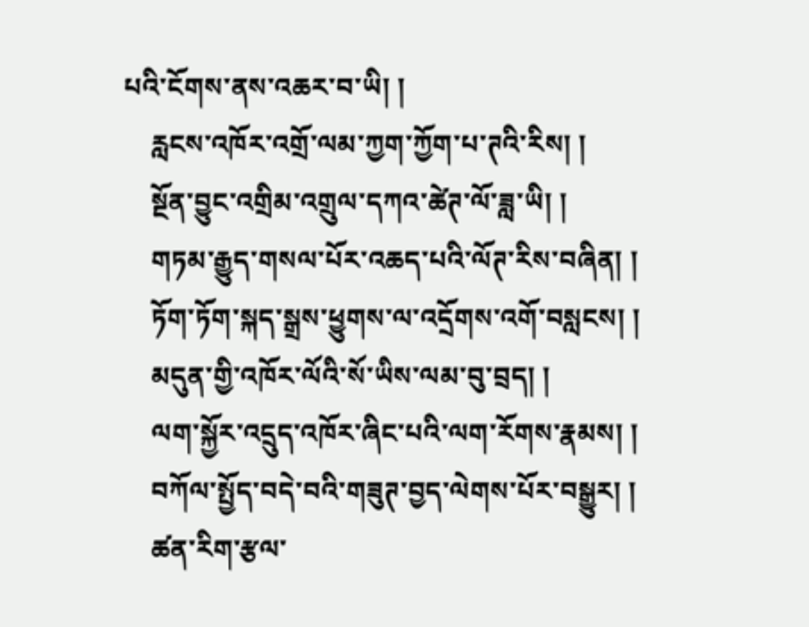པའི་ངོགས་ནས་འཆར་བ་ཡི། །
    རླངས་འཁོར་འགྲོ་ལམ་ཀྱག་ཀྱོག་པ་ཊའི་རིས། །
    སྔོན་བྱུང་འགྲིམ་འགྲུལ་དཀའ་ཚེཊ་ལོ་ཟླ་ཡི། །
    གཏམ་རྒྱུད་གསལ་པོར་འཆད་པའི་ལོཊ་རིས་བཞིན། །
    ཏོག་ཏོག་སྐད་སྒྲས་ཕྱུགས་ལ་འདྲོགས་འགོ་བསླངས། །
    མདུན་གྱི་འཁོར་ལོའི་སོ་ཡིས་ལམ་བུ་བྲད། །
    ལག་སྐྱོར་འདྲུད་འཁོར་ཞིང་པའི་ལག་རོགས་རྣམས། །
    བཀོལ་སྤྱོད་བདེ་བའི་གཟུཊ་བྱད་ལེགས་པོར་བསྒྱུར། །
    ཚན་རིག་རྩལ་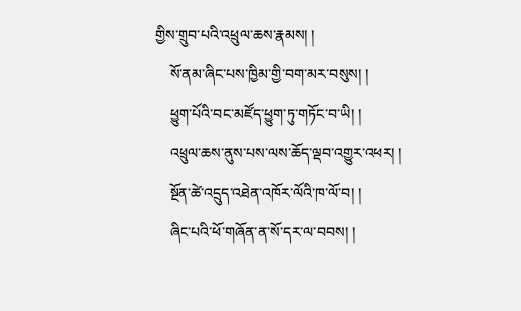གྱིས་གྲུབ་པའི་འཕྲུལ་ཆས་རྣམས། །
    སོ་ནམ་ཞིང་པས་ཁྱིམ་གྱི་བག་མར་བསུས། །
    ཕྱུག་པོའི་བང་མཛོད་ཕྱུག་ཏུ་གཏོང་བ་ཡི། །
    འཕྲུལ་ཆས་ནུས་པས་ལས་ཆོད་ལྡབ་འགྱུར་འཕར། །
    སྔོན་ཚེ་འདྲུད་འཐེན་འཁོར་ལོའི་ཁ་ལོ་བ། །
    ཞིང་པའི་ཕོ་གཞོན་ན་སོ་དར་ལ་བབས། །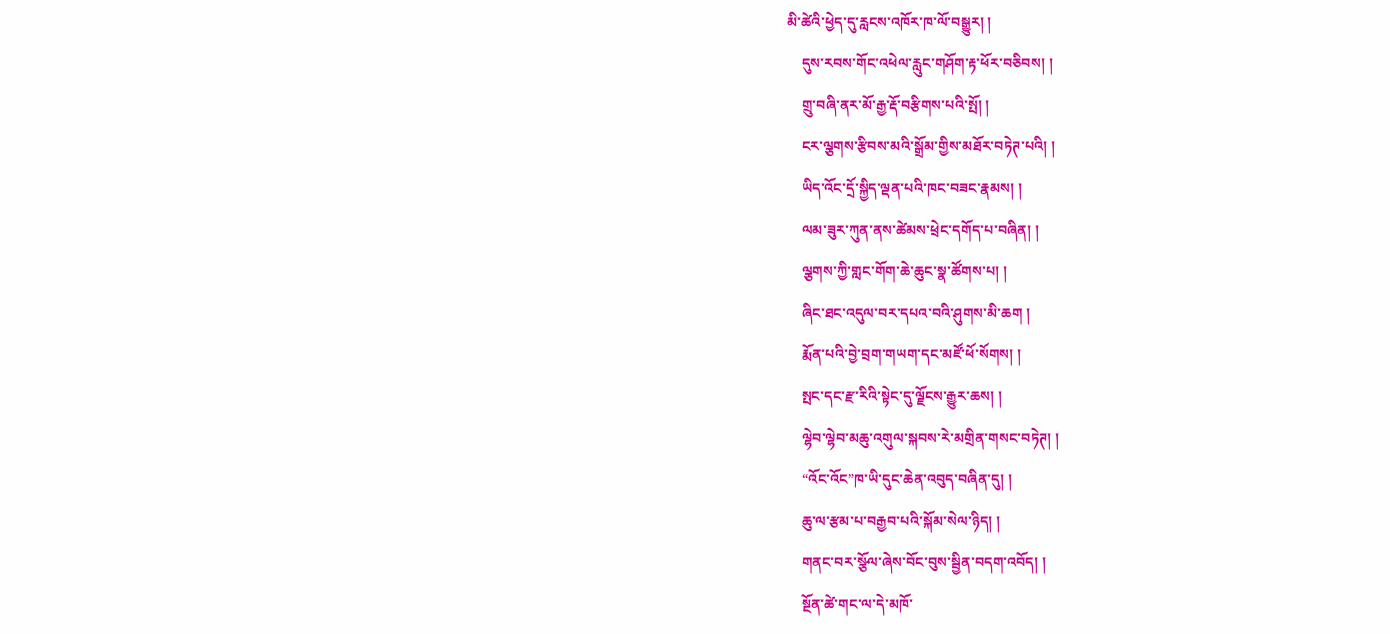མི་ཚེའི་ཕྱེད་དུ་རླངས་འཁོར་ཁ་ལོ་བསྒྱུར། །
    དུས་རབས་གོང་འཕེལ་རླུང་གཤོག་རྟ་ཕོར་བཅིབས། །
    གྲུ་བཞི་ནར་མོ་རྒྱ་རྡོ་བརྩིགས་པའི་སྤོ། །
    ངར་ལྕགས་རྩིབས་མའི་སྒྲོམ་གྱིས་མཐོར་བཏེཊ་པའི། །
    ཡིད་འོང་དྲོ་སྐྱིད་ལྡན་པའི་ཁང་བཟང་རྣམས། །
    ལམ་ཟུར་ཀུན་ནས་ཚེམས་ཕྲེང་དགོད་པ་བཞིན། །
    ལྕགས་ཀྱི་གླང་གོག་ཆེ་ཆུང་སྣ་ཚོགས་པ། །
    ཞིང་ཐང་འདུལ་བར་དཔའ་བའི་ཤུགས་མི་ཆག །
    རྨོན་པའི་བྱེ་བྲག་གཡག་དང་མཛོ་ཕོ་སོགས། །
    སྤང་དང་རྫ་རིའི་སྟེང་དུ་ལྗོངས་རྒྱུར་ཆས། །
    ལྷེབ་ལྷེབ་མཆུ་འགུལ་སྐབས་རེ་མགྲིན་གསང་བཏེཊ། །
    “འོང་འོང”ཁ་ཡི་དུང་ཆེན་འབུད་བཞིན་དུ། །
    ཆུ་ལ་རྩམ་པ་བརྒྱབ་པའི་སྐོམ་སེལ་ཉིད། །
    གནང་བར་སྩོལ་ཞེས་བོང་བུས་སྦྱིན་བདག་འབོད། །
    སྔོན་ཚེ་གང་ལ་དེ་མཁོ་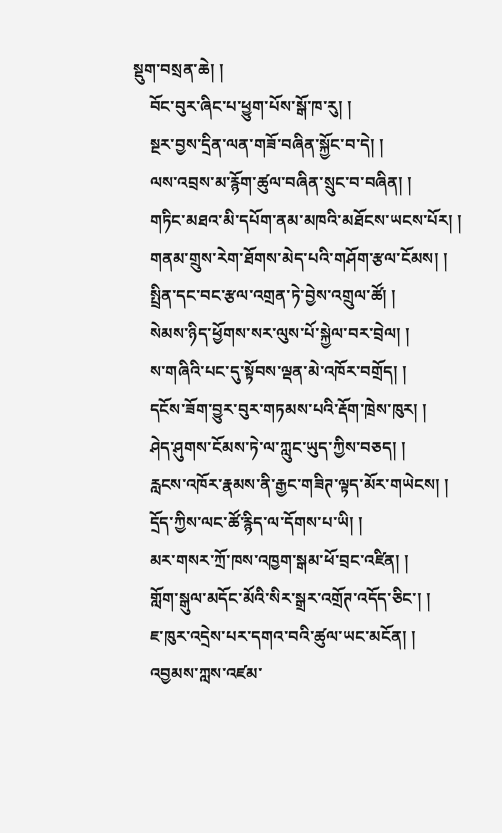སྡུག་བསྲན་ཆེ། །
    བོང་བུར་ཞིང་པ་ཕྱུག་པོས་སྒོ་ཁ་རུ། །
    སྔར་བྱས་དྲིན་ལན་གཟོ་བཞིན་སྐྱོང་བ་དེ། །
    ལས་འབྲས་མ་རྙོག་ཚུལ་བཞིན་སྲུང་བ་བཞིན། །
    གཏིང་མཐའ་མི་དཔོག་ནམ་མཁའི་མཐོངས་ཡངས་པོར། །
    གནམ་གྲུས་རེག་ཐོགས་མེད་པའི་གཤོག་རྩལ་ངོམས། །
    སྤྲིན་དང་བང་རྩལ་འགྲན་ཏེ་བྱེས་འགྲུལ་ཚོ། །
    སེམས་ཉིད་ཕྱོགས་སར་ལུས་པོ་སྐྱེལ་བར་བྲེལ། །
    ས་གཞིའི་པང་དུ་སྟོབས་ལྡན་མེ་འཁོར་བགྲོད། །
    དངོས་ཟོག་བྱུར་བུར་གཏམས་པའི་རྡོག་ཁྲེས་ཁུར། །
    ཤེད་ཤུགས་ངོམས་ཏེ་ལ་ཀླུང་ཡུད་ཀྱིས་བཅད། །
    རླངས་འཁོར་རྣམས་ནི་རྒྱང་གཟིཊ་ལྟད་མོར་གཡེངས། །
    དྲོད་ཀྱིས་ལང་ཚོ་རྙིད་ལ་དོགས་པ་ཡི། །
    མར་གསར་ཀྲོ་ཁས་འཁྱག་སྒམ་ཕོ་བྲང་འཛིན། །
    གློག་སྒུལ་མདོང་མོའི་སིར་སྒྲར་འགྲོཊ་འདོད་ཅིང་། །
    ཇ་ཁུར་འདྲེས་པར་དགའ་བའི་ཚུལ་ཡང་མངོན། །
    འབྱམས་ཀླས་འཛམ་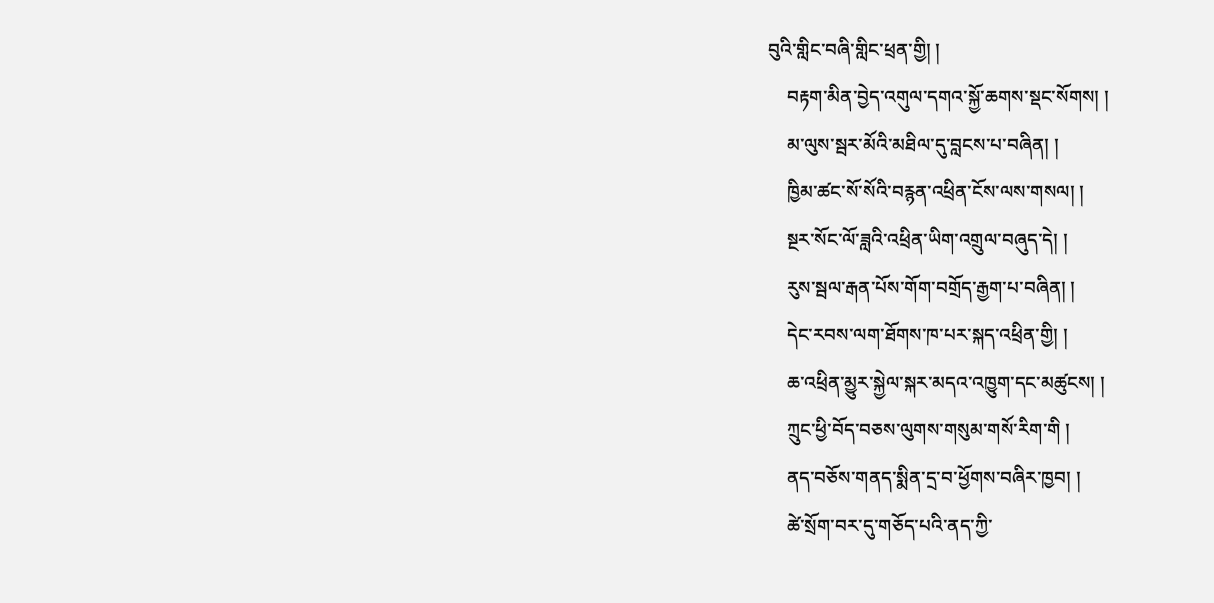བུའི་གླིང་བཞི་གླིང་ཕྲན་གྱི། །
    བརྟག་མིན་བྱེད་འགུལ་དགའ་སྐྱོ་ཆགས་སྡང་སོགས། །
    མ་ལུས་སྦར་མོའི་མཐིལ་དུ་བླངས་པ་བཞིན། །
    ཁྱིམ་ཚང་སོ་སོའི་བརྙན་འཕྲིན་ངོས་ལས་གསལ། །
    སྔར་སོང་ལོ་ཟླའི་འཕྲིན་ཡིག་འགྲུལ་བཞུད་དེ། །
    རུས་སྦལ་རྒན་པོས་གོག་བགྲོད་རྒྱག་པ་བཞིན། །
    དེང་རབས་ལག་ཐོགས་ཁ་པར་སྐད་འཕྲིན་གྱི། །
    ཆ་འཕྲིན་མྱུར་སྐྱེལ་སྐར་མདའ་འཁྱུག་དང་མཚུངས། །
    ཀྲུང་ཕྱི་བོད་བཅས་ལུགས་གསུམ་གསོ་རིག་གི །
    ནད་བཅོས་གནད་སྨིན་དྲ་བ་ཕྱོགས་བཞིར་ཁྱབ། །
    ཚེ་སྲོག་བར་དུ་གཅོད་པའི་ནད་ཀྱི་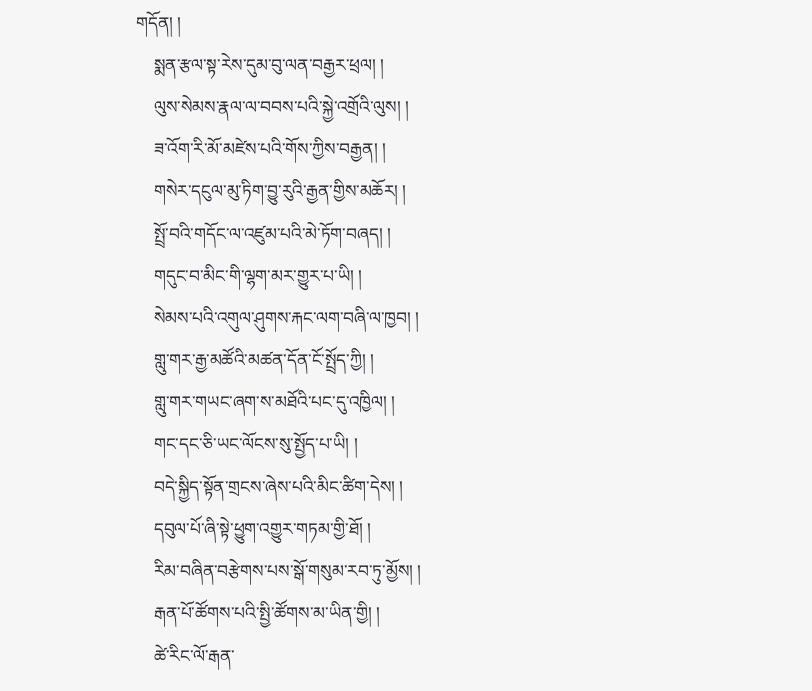གདོན། །
    སྨན་རྩལ་སྟ་རེས་དུམ་བུ་ལན་བརྒྱར་ཕྲལ། །
    ལུས་སེམས་རྣལ་ལ་བབས་པའི་སྐྱེ་འགྲོའི་ལུས། །
    ཟ་འོག་རི་མོ་མཛེས་པའི་གོས་ཀྱིས་བརྒྱན། །
    གསེར་དངུལ་མུ་ཏིག་བྱུ་རུའི་རྒྱན་གྱིས་མཆོར། །
    སྤྲོ་བའི་གདོང་ལ་འཛུམ་པའི་མེ་ཏོག་བཞད། །
    གདུང་བ་མིང་གི་ལྷག་མར་གྱུར་པ་ཡི། །
    སེམས་པའི་འགུལ་ཤུགས་རྐང་ལག་བཞི་ལ་ཁྱབ། །
    གླུ་གར་རྒྱ་མཚོའི་མཚན་དོན་ངོ་སྤྲོད་ཀྱི། །
    གླུ་གར་གཡང་ཞག་ས་མཐོའི་པང་དུ་འཁྱིལ། །
    གང་དང་ཅི་ཡང་ལོངས་སུ་སྤྱོད་པ་ཡི། །
    བདེ་སྐྱིད་སྟོན་གྲངས་ཞེས་པའི་མིང་ཚིག་དེས། །
    དབུལ་པོ་ཞི་སྟེ་ཕྱུག་འགྱུར་གཏམ་གྱི་ཐོ། །
    རིམ་བཞིན་བརྩེགས་པས་སྒོ་གསུམ་རབ་ཏུ་མྱོས། །
    རྒན་པོ་ཚོགས་པའི་སྤྱི་ཚོགས་མ་ཡིན་གྱི། །
    ཚེ་རིང་ལོ་རྒན་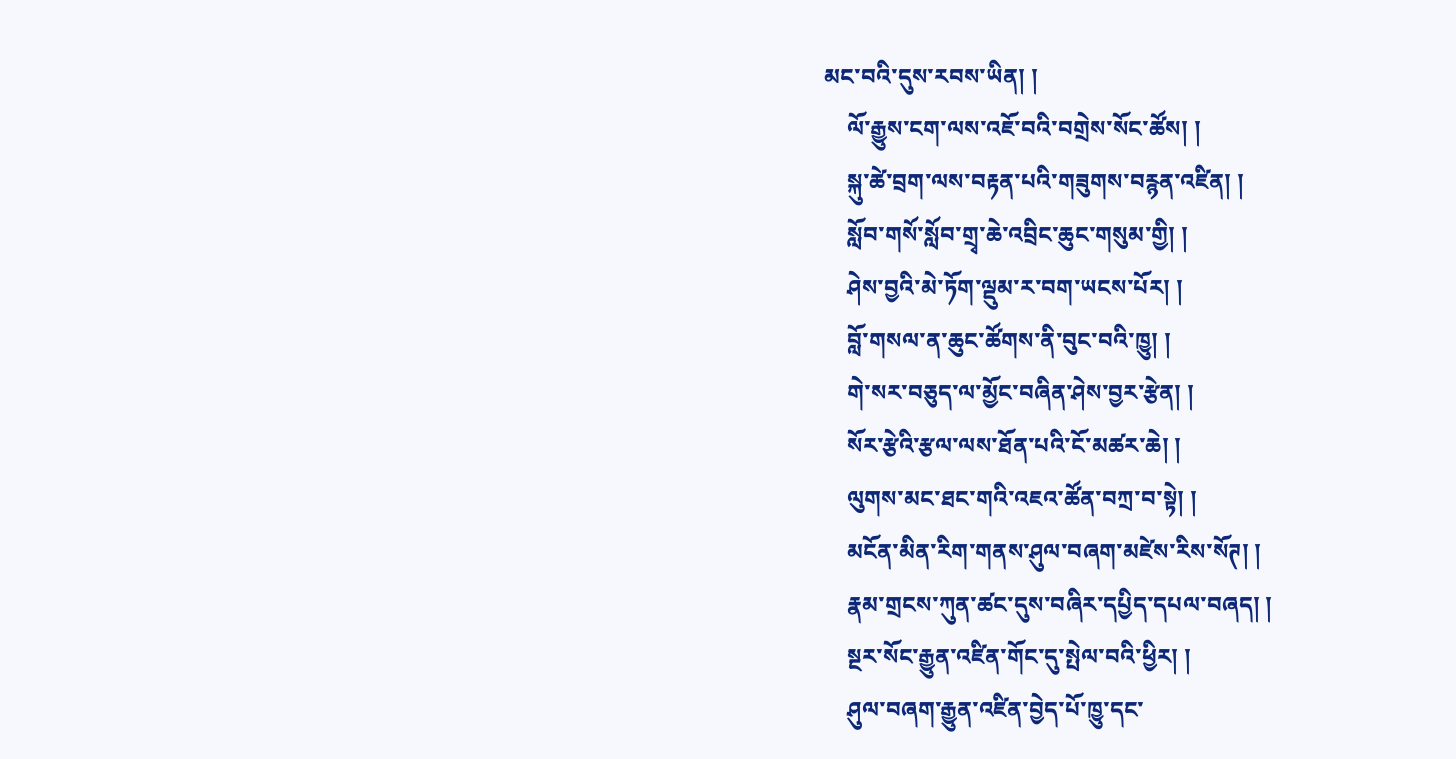མང་བའི་དུས་རབས་ཡིན། །
    ལོ་རྒྱུས་ངག་ལས་འཇོ་བའི་བགྲེས་སོང་ཚོས། །
    སྐུ་ཚེ་བྲག་ལས་བརྟན་པའི་གཟུགས་བརྙན་འཛིན། །
    སློབ་གསོ་སློབ་གྲྭ་ཆེ་འབྲིང་ཆུང་གསུམ་གྱི། །
    ཤེས་བྱའི་མེ་ཏོག་ལྡུམ་ར་བག་ཡངས་པོར། །
    བློ་གསལ་ན་ཆུང་ཚོགས་ནི་བུང་བའི་ཁྱུ། །
    གེ་སར་བཅུད་ལ་མྱོང་བཞིན་ཤེས་བྱར་རྩེན། །
    སོར་རྩེའི་རྩལ་ལས་ཐོན་པའི་ངོ་མཚར་ཆེ། །
    ལུགས་མང་ཐང་གའི་འཇའ་ཚོན་བཀྲ་བ་སྟེ། །
    མངོན་མིན་རིག་གནས་ཤུལ་བཞག་མཛེས་རིས་སོཊ། །
    རྣམ་གྲངས་ཀུན་ཚང་དུས་བཞིར་དཔྱིད་དཔལ་བཞད། །
    སྔར་སོང་རྒྱུན་འཛིན་གོང་དུ་སྤེལ་བའི་ཕྱིར། །
    ཤུལ་བཞག་རྒྱུན་འཛིན་བྱེད་པོ་ཁྱུ་དང་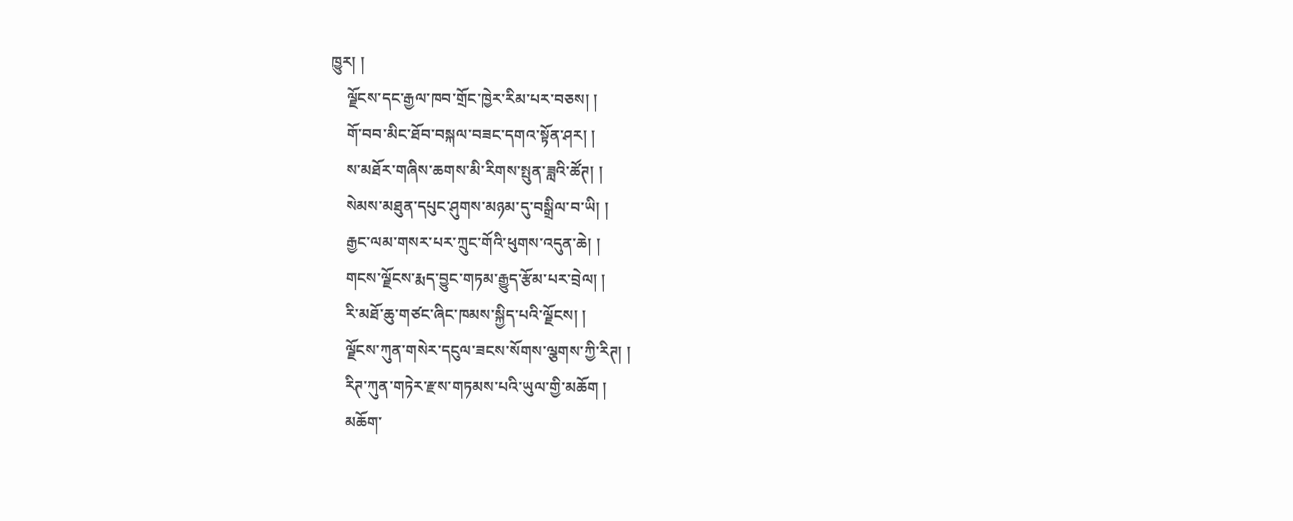ཁྱུར། །
    ལྗོངས་དང་རྒྱལ་ཁབ་གྲོང་ཁྱེར་རིམ་པར་བཅས། །
    གོ་བབ་མིང་ཐོབ་བསྐལ་བཟང་དགའ་སྟོན་ཤར། །
    ས་མཐོར་གཞིས་ཆགས་མི་རིགས་སྤུན་ཟླའི་ཚོཊ། །
    སེམས་མཐུན་དཔུང་ཤུགས་མཉམ་དུ་བསྒྲིལ་བ་ཡི། །
    རྒྱང་ལམ་གསར་པར་ཀྲུང་གོའི་ཕུགས་འདུན་ཆེ། །
    གངས་ལྗོངས་རྨད་བྱུང་གཏམ་རྒྱུད་རྩོམ་པར་བྲེལ། །
    རི་མཐོ་ཆུ་གཙང་ཞིང་ཁམས་སྐྱིད་པའི་ལྗོངས། །
    ལྗོངས་ཀུན་གསེར་དངུལ་ཟངས་སོགས་ལྕགས་ཀྱི་རིཊ། །
    རིཊ་ཀུན་གཏེར་རྫས་གཏམས་པའི་ཡུལ་གྱི་མཆོག །
    མཆོག་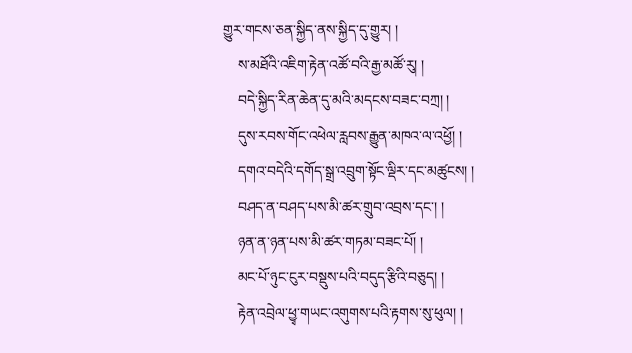གྱུར་གངས་ཅན་སྐྱིད་ནས་སྐྱིད་དུ་གྱུར། །
    ས་མཐོའི་འཇིག་རྟེན་འཚོ་བའི་རྒྱ་མཚོ་རུ། །
    བདེ་སྐྱིད་རིན་ཆེན་དུ་མའི་མདངས་བཟང་བཀྲ། །
    དུས་རབས་གོང་འཕེལ་རླབས་རྒྱུན་མཁའ་ལ་འཕྱོ། །
    དགའ་བདེའི་དགོད་སྒྲ་འབྲུག་སྟོང་ལྡིར་དང་མཚུངས། །
    བཤད་ན་བཤད་པས་མི་ཚར་གྲུབ་འབྲས་དང་། །
    ཉན་ན་ཉན་པས་མི་ཚར་གཏམ་བཟང་པོ། །
    མང་པོ་ཉུང་ངུར་བསྡུས་པའི་བདུད་རྩིའི་བཅུད། །
    རྟེན་འབྲེལ་ཕྱྭ་གཡང་འགུགས་པའི་རྟགས་སུ་ཕུལ། །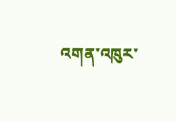འགན་འཁུར་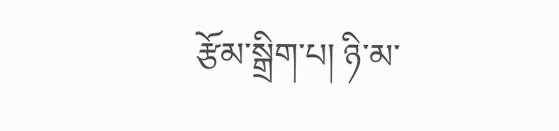རྩོམ་སྒྲིག་པ། ཉི་མ་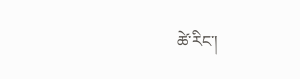ཚེ་རིང་།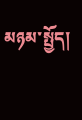མཉམ་སྤྱོད།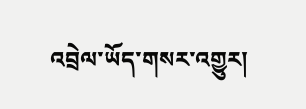འབྲེལ་ཡོད་གསར་འགྱུར།